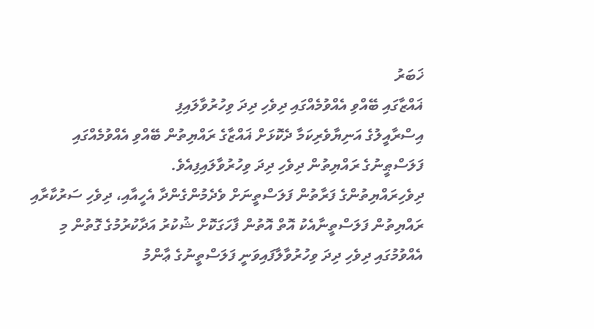ޚަބަރު
ޣައްޒާގައި ބޭއްވި އެއްވުމެއްގައި ދިވެހި ދިދަ ވިހުރުވާލައިފި
އިސްރާއީލުގެ އަނިޔާވެރިކަމާ ދެކޮޅަށް ޣައްޒާގެ ރައްޔިތުން ބޭއްވި އެއްވުމެއްގައި ފަލަސްޠީނުގެ ރައްޔިތުން ދިވެހި ދިދަ ވިހުރުވާލައިފިއެވެ.
ދިވެހިރައްޔިތުންގެ ފަރާތުން ފަލަސްތީނަށް ވެދެމުންގެންދާ އެހީއާއި، ދިވެހި ސަރުކާރާއި ރައްޔިތުން ފަލަސްތީނާއެކު އޮތް އޮތުން ފާހަގަކޮށް ޝުކުރު އަދާކުރުމުގެ ގޮތުން މި އެއްވުމުގައި ދިވެހި ދިދަ ވިހުރުވާލާފައިވަނީ ފަލަސްތީނުގެ ޢާންމު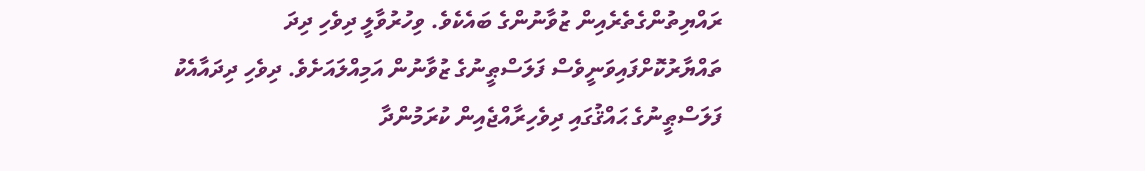ރައްޔިތުންގެތެރެއިން ޒުވާނުންގެ ބައެކެވެ. ވިހުރުވާލީ ދިވެހި ދިދަ ތައްޔާރުކޮށްފައިވަނީވެސް ފަލަސްޠީނުގެ ޒުވާނުން އަމިއްލައަށެވެ. ދިވެހި ދިދައާއެކު ފަލަސްޠީނުގެ ޙައްޤުގައި ދިވެހިރާއްޖެއިން ކުރަމުންދާ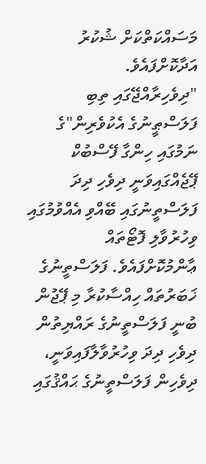މަސައްކަތްކަށް ޝުކުރު އަދާކޮށްފައެވެ.
"ދިވެހިރާއްޖޭގައި ތިބި ފަލަސްޠީނުގެ އެކުވެރިން"ގެ ނަމުގައި ހިންގާ ފޭސްބުކް ޕޭޖެއްގައިވަނީ ދިވެހި ދިދަ ފަލަސްތީނުގައި ބޭއްވި އެއްވުމުގައި ވިހުރުވާލި ފޮޓޯތައް ޢާންމުކޮށްފައެވެ. ފަލަސްތީނުގެ ޚަބަރުތައް ހިއްސާކުރާ މި ޕޭޖުން ބުނީ ފަލަސްތީނުގެ ރައްޔިތުން ދިވެހި ދިދަ ވިހުރުވާލާފައިވަނީ، ދިވެހިން ފަލަސްތީނުގެ ޙައްޤުގައި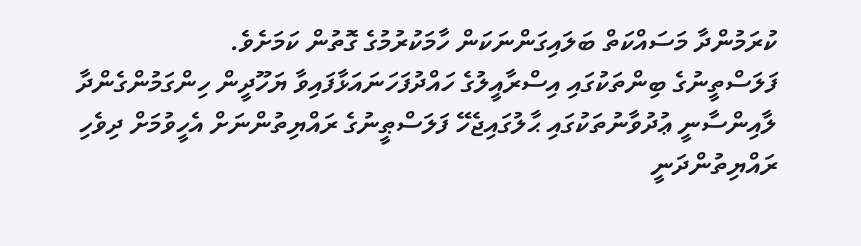ކުރަމުންދާ މަސައްކަތް ބަލައިގަންނަކަން ހާމަކުރުމުގެ ގޮތުން ކަމަށެވެ.
ފަލަސްތީނުގެ ބިންތަކުގައި އިސްރާއީލުގެ ހައްދުފަހަނައަޅާފައިވާ ޔަހޫދީން ހިންގަމުންގެންދާ ލާއިންސާނީ ޢުދުވާނުތަކުގައި ޙާލުގައިޖެހޭ ފަލަސްޠީނުގެ ރައްޔިތުންނަށް އެހީވުމަށް ދިވެހި ރައްޔިތުންދަނީ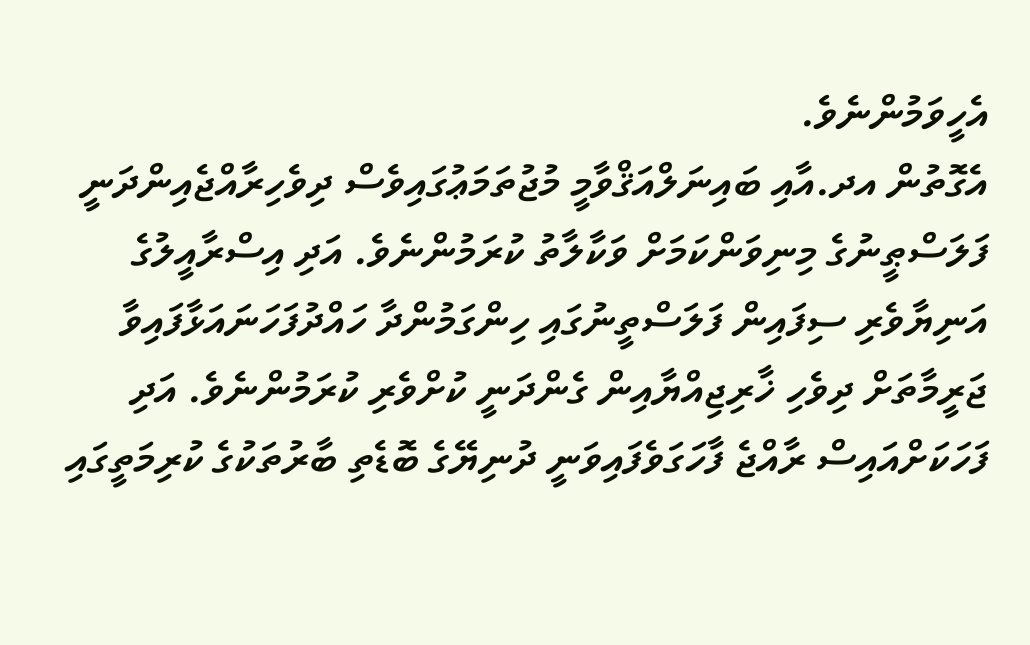އެހީވަމުންނެވެ.
އެގޮތުން އދ.އާއި ބައިނަލްއަޤްވާމީ މުޖުތަމަޢުގައިވެސް ދިވެހިރާއްޖެއިންދަނީ ފަލަސްޠީނުގެ މިނިވަންކަމަށް ވަކާލާތު ކުރަމުންނެވެ. އަދި އިސްރާއީލުގެ އަނިޔާވެރި ސިފައިން ފަލަސްތީނުގައި ހިންގަމުންދާ ހައްދުފަހަނައަޅާފައިވާ ޖަރީމާތަށް ދިވެހި ޚާރިޖިއްޔާއިން ގެންދަނީ ކުށްވެރި ކުރަމުންނެވެ. އަދި ފަހަކަށްއައިސް ރާއްޖެ ފާހަގަވެފައިވަނީ ދުނިޔޭގެ ބޮޑެތި ބާރުތަކުގެ ކުރިމަތީގައި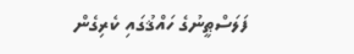ފަލަސްޠީނުގެ ހައްޤުގައި ކެރިގެން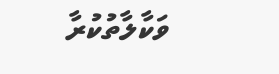ވަކާލާތުކުރާ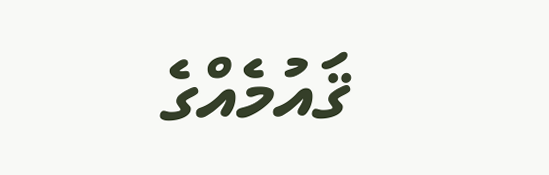ޤައުމެއްގެ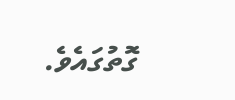ގޮތުގައެވެ.